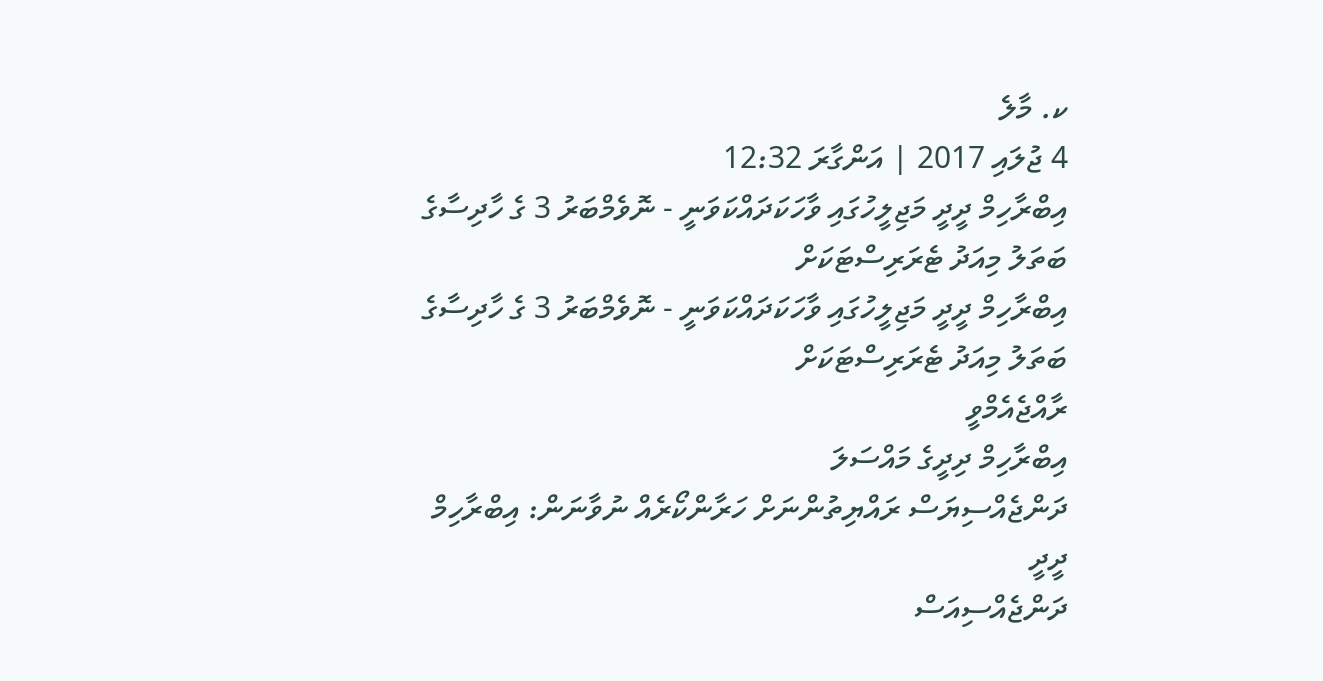ކ. މާލެ
4 ޖުލައި 2017 | އަންގާރަ 12:32
އިބްރާހިމް ދީދީ މަޖިލީހުގައި ވާހަކަދައްކަވަނީ - ނޮވެމްބަރު 3 ގެ ހާދިސާގެ ބަތަލު މިއަދު ޓެރަރިސްޓަކަށް
އިބްރާހިމް ދީދީ މަޖިލީހުގައި ވާހަކަދައްކަވަނީ - ނޮވެމްބަރު 3 ގެ ހާދިސާގެ ބަތަލު މިއަދު ޓެރަރިސްޓަކަށް
ރާއްޖެއެމްވީ
އިބްރާހިމް ދިދީގެ މައްސަލަ
ދަންޖެއްސިޔަސް ރައްޔިތުންނަށް ހަރާންކޯރެއް ނުވާނަން: އިބްރާހިމް ދީދީ
ދަންޖެއްސިއަސް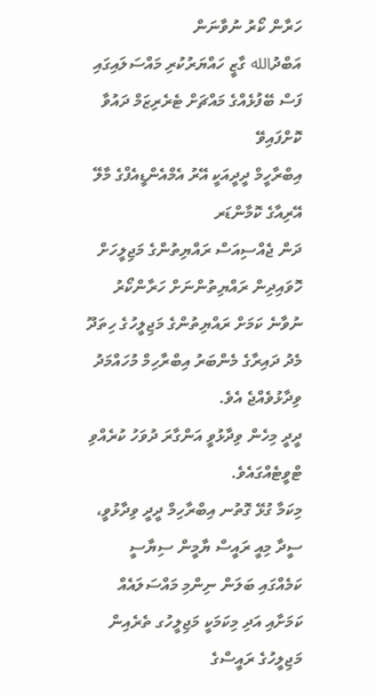ހަރާން ކޯރު ނުވާނަން
އަބްދުالله ގާޒީ ހައްޔަރުކުރި މައްސަލައިގައި ފަސް ބޭފުޅެއްގެ މައްޗަށް ޓެރެރިޒަމް ދައުވާ ކޮށްފައިވޭ
އިބްރާހީމް ދީދީއަކީ އޭރު އެމްއެންޑީއެފްގެ މާލޭ އޭރިއާގެ ކޮމާންޑަރ
ދަން ޖެއްސިއަސް ރައްޔިތުންގެ މަޖިލީހަށް ހޮވައިދިން ރައްޔިތުންނަށް ހަރާންކޯރު ނުވާނެ ކަމަށް ރައްޔިތުންގެ މަޖިލީހުގެ ހިތަދޫ މެދު ދައިރާގެ މެންބަރު އިބްރާހިމް މުހައްމަދު ވިދާޅުވެއްޖެ އެވެ.
ދީދީ މިހެން ވިދާޅުވީ އަންގާރަ ދުވަހު ކުރެއްވި ޓްވީޓެއްގައެވެ.
މިކަމާ ގުޅޭ ގޮތުނ އިބްރާހިމް ދީދީ ވިދާޅުވީ، ސީދާ މިއީ ރައީސް ޔާމީން ސިޔާސީ ކަމެއްގައި ބަލަން ނިންމި މައްސަލައެއް ކަމަށާއި އަދި މިކަމަކީ މަޖިލީހުގ ތެރެއިން މަޖިލީހުގެ ރައީސްގެ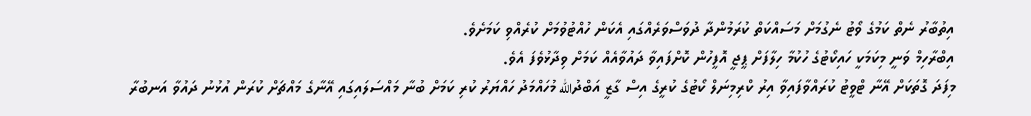އިތުބާރު ނެތް ކަމުގެ ވޯޓު ނެގުމަށް މަސައްކަތް ކުރަމުންދާ ދުވަސްވަރެއްގައި އެކަން ހުއްޓުވުމަށް ކުރެއްވި ކަމަށެވެ.
އިބްރާހިމް ވަނީ މިކަމަކީ ހައިކޯޓުގެ ހުކުމާ ހިލާފަށް ޕީޖީ އޮފީހުން ކޮށްފައިވާ ދައުވާއެއް ކަމަށް ވިދާޅުވެފަ އެވެ.
މިފަދަ ގޮތަކަށް އޭނާ ޓްވީޓު ކުރައްވާފައިވާ އިރު ކްރިމިނަލް ކޯޓުގެ ކުރީގެ އިސް ގާޒީ އަބްދުالله މުހައްމަދު ހައްޔަރު ކުރި ކަމަށް ބުނާ މައްސަލައިގައި އޭނާގެ މައްޗަށް ކުރަން އުޅުނު ދައުވާ އަނބުރާ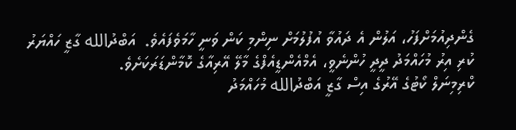ގެންދިއުމަށްފަހު، އަލުން އެ ދައުވާ އުފުލުމަށް ނިންމި ކަން ވަނީ ހާމަވެފައެވެ.  އަބްދުالله ގާޒީ ހައްޔަރު ކުރި އިރު މުހައްމަދު ދީދީ ހުންނެވީ، އެމްއެންޑީއެފްގެ މާލޭ އޭރިއާގެ ކޮމާންޑަރަކަށެވެ.
ކްރިމިނަލް ކޯޓުގެ އޭރުގެ އިސް ގާޒީ އަބްދުالله މުހައްމަދު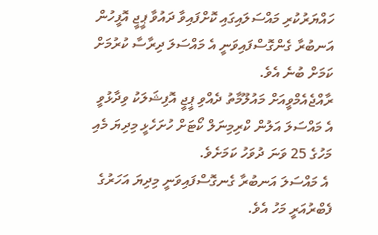ހައްޔަރުކުރި މައްސަލައިގައި ކޮށްފައިވާ ދައުވާ ޕީޖީ އޮފީހުން އަނބުރާ ގެންގޮސްފައިވަނީ އެ މައްސަލަ ދިރާސާ ކުރުމަށް ކަމަށް ބުނެ އެވެ.
ރާއްޖެއެމްވީއަށް މައުލޫމާތު ދެއްވި ޕީޖީ އޮފިޝަލަކު ވިދާޅުވީ އެ މައްސަލަ އަލުން ކްރިމިނަލް ކޯޓަށް ހުށަހެޅީ މިދިޔަ މެއި މަހުގެ 25 ވަނަ ދުވަހު ކަމަށެވެ.
 އެ މައްސަލަ އަނބުރާ ގެނގޮސްފައިވަނީ މިދިޔަ އަހަރުގެ ފެބްރުއަރީ މަހު އެވެ.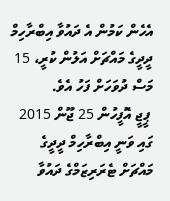އެހެން ކަމުން އެ ދައުވާ އިބްރާހިމް ދީދީގެ މައްޗަށް އަލުން ކުރީ، 15 މަސް ދުވަހަށް ފަހު އެވެ.
 ޕީޖީ އޮފީހުން 25 ޖޫން 2015 ގައި ވަނީ އިބްރާހިމް ދީދީގެ މައްޗަށް ޓެރަރިޒަމްގެ ދައުވާ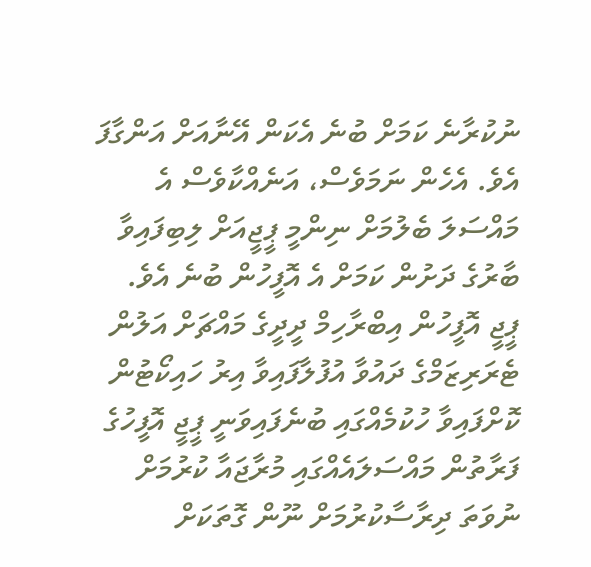ނުކުރާނެ ކަމަށް ބުނެ އެކަން އޭނާއަށް އަންގާފަ އެވެ. އެހެން ނަމަވެސް، އަނެއްކާވެސް އެ މައްސަލަ ބެލުމަށް ނިންމީ ޕީޖީއަށް ލިބިފައިވާ ބާރުގެ ދަށުން ކަމަށް އެ އޮފީހުން ބުނެ އެވެ.
ޕީޖީ އޮފީހުން އިބްރާހިމް ދީދީގެ މައްޗަށް އަލުން ޓެރަރިޒަމްގެ ދައުވާ އުފުލާފައިވާ އިރު ހައިކޯޓުން ކޮށްފައިވާ ހުކުމެއްގައި ބުނެފައިވަނީ ޕީޖީ އޮފީހުގެ ފަރާތުން މައްސަލައެއްގައި މުރާޖައާ ކުރުމަށް ނުވަތަ ދިރާސާކުރުމަށް ނޫން ގޮތަކަށް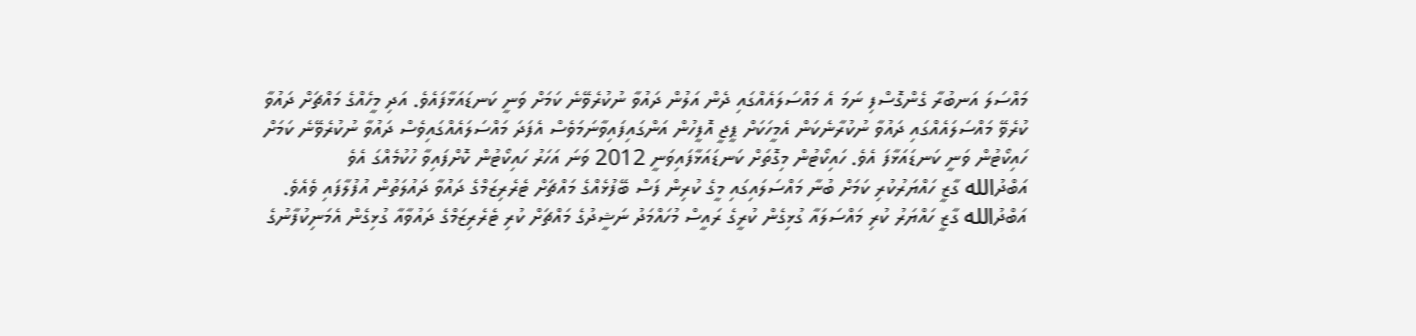މައްސަލަ އަނބުރާ ގެންގޮސްފި ނަމަ އެ މައްސަލައެއްގައި ދެން އަލުން ދައުވާ ނުކުރެވޭނެ ކަމަށް ވަނީ ކަނޑައަޅާފައެވެ. އަދި މީހެއްގެ މައްޗަށް ދައުވާ ކުރެވޭ މައްސަލައެއްގައި ދައުވާ ނުކުރާނެކަން އެމީހަކަށް ޕީޖީ އޮފީހުން އަންގައިފައިވާނަމަވެސް އެފަދަ މައްސަލައެއްގައިވެސް ދައުވާ ނުކުރެވޭނެ ކަމަށް ހައިކޯޓުން ވަނީ ކަނޑައަޅާފަ އެވެ. ހައިކޯޓުން މިގޮތަށް ކަނޑައަޅާފައިވަނީ 2012 ވަނަ އަހަރު ހައިކޯޓުން ކޮށްފައިވާ ހުކުމެއްގަ އެވެ
އަބްދުالله ގާޒީ ހައްޔަރުކުރި ކަމަށް ބުނާ މައްސަލައިގައި މީގެ ކުރިން ފަސް ބޭފުޅެއްގެ މައްޗަށް ޓެރެރިޒަމްގެ ދައުވާ ދައުލަތުން އުފުލާފައި ވެއެވެ.
އަބްދުالله ގާޒީ ހައްޔަރު ކުރި މައްސަލައާ ގުޅިގެން ކުރީގެ ރައީސް މުހައްމަދު ނަޝީދުގެ މައްޗަށް ކުރި ޓެރެރިޒަމްގެ ދައުވާއާ ގުޅިގެން އެމަނިކުފާނުގެ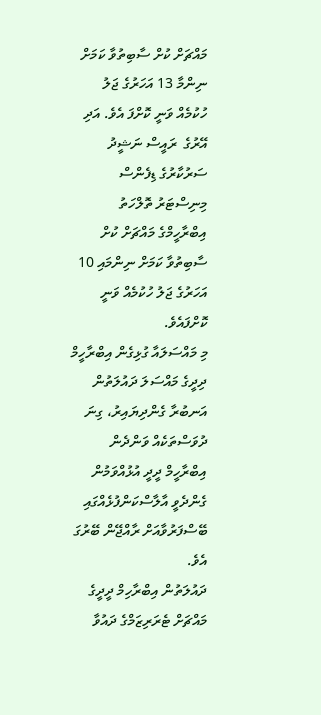މައްޗަށް ކުށް ސާބިތުވާ ކަމަށް ނިންމާ 13 އަހަރުގެ ޖަލު ހުކުމެއް ވަނީ ކޮށްފަ އެވެ. އަދި އޭރުގެ  ރައީސް ނަޝީދު ސަރުކާރުގެ ޑިފެންސް މިނިސްޓަރު ތޮލްހަތު އިބްރާހީމްގެ މައްޗަށް ކުށް ސާބިތުވާ ކަމަށް ނިންމައި 10 އަހަރުގެ ޖަލު ހުކުމެއް ވަނީ ކޮށްފައެވެ.
މި މައްސަލައާ ގުޅިގެން އިބްރާހީމް ދިދީގެ މައްސަލަ ދައުލަތުން އަނބުރާ ގެންދިޔައިރު، ގިނަ ދުވަސްތަކެއް ވަންދެން އިބްރާހީމް ދީދީ އުޅުއްވަމުން ގެންދެވީ އާލާސްކަންފުޅެއްގައި ބޭސްފަރުވާއަށް ރާއްޖޭން ބޭރުގަ އެވެ.
ދައުލަތުން އިބްރާހިމް ދީދީގެ މައްޗަށް ޓެރަރިޒަމްގެ ދައުވާ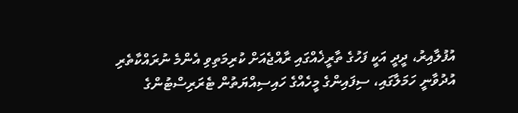އުފުލާއިރު، ދީދީ އަކީ ފަހުގެ ތާރީޚެއްގައި ރާއްޖެއަށް ކުރިމަތިވި އެންމެ ނުރައްކާތެރި އުދުވާނީ ހަމަލާގައި، ސިފައިންގެ މީހެއްގެ ހައިސިއްޔަތުން ޓެރަރިސްޓުންގެ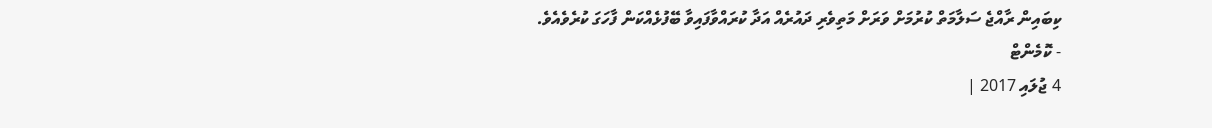ކިބައިން ރާއްޖެ ސަލާމަތް ކުރުމަށް ވަރަށް މަތިވެރި ދައުރެއް އަދާ ކުރައްވާފައިވާ ބޭފުޅެއްކަން ފާހަގަ ކުރެވެއެވެ.
- ކޮމެންޓް
4 ޖުލައި 2017 |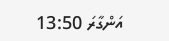އަންގާރަ 13:50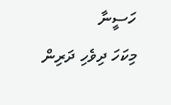ހަސީނާ
މިކަހަ ދިވެހި ދަރިން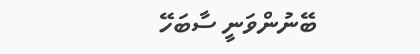ބޭނުންވަނީ ސާބަހޭ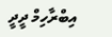އިބްރާހިމް ދީދީ